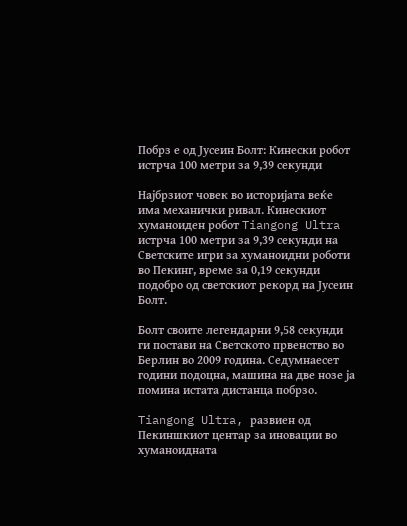Побрз е од Јусеин Болт: Кинески робот истрча 100 метри за 9,39 секунди

Најбрзиот човек во историјата веќе има механички ривал. Кинескиот хуманоиден робот Tiangong Ultra истрча 100 метри за 9,39 секунди на Светските игри за хуманоидни роботи во Пекинг, време за 0,19 секунди подобро од светскиот рекорд на Јусеин Болт.

Болт своите легендарни 9,58 секунди ги постави на Светското првенство во Берлин во 2009 година. Седумнаесет години подоцна, машина на две нозе ја помина истата дистанца побрзо.

Tiangong Ultra, развиен од Пекиншкиот центар за иновации во хуманоидната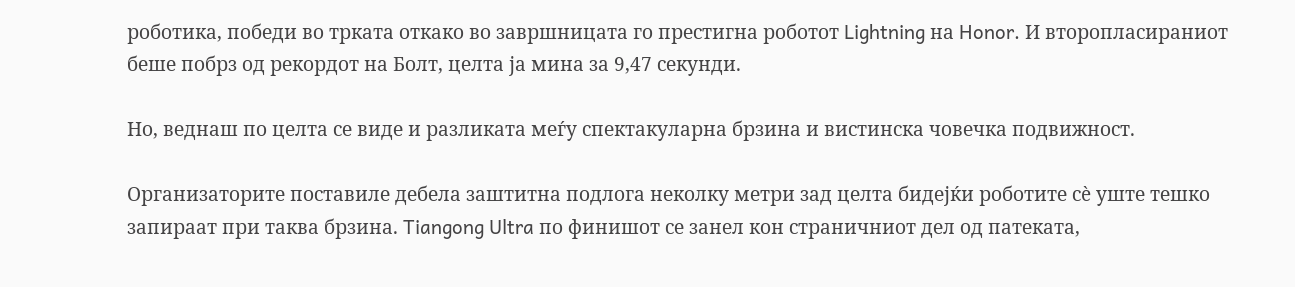роботика, победи во трката откако во завршницата го престигна роботот Lightning на Honor. И второпласираниот беше побрз од рекордот на Болт, целта ја мина за 9,47 секунди.

Но, веднаш по целта се виде и разликата меѓу спектакуларна брзина и вистинска човечка подвижност.

Организаторите поставиле дебела заштитна подлога неколку метри зад целта бидејќи роботите сè уште тешко запираат при таква брзина. Tiangong Ultra по финишот се занел кон страничниот дел од патеката,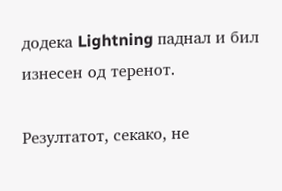додека Lightning паднал и бил изнесен од теренот.

Резултатот, секако, не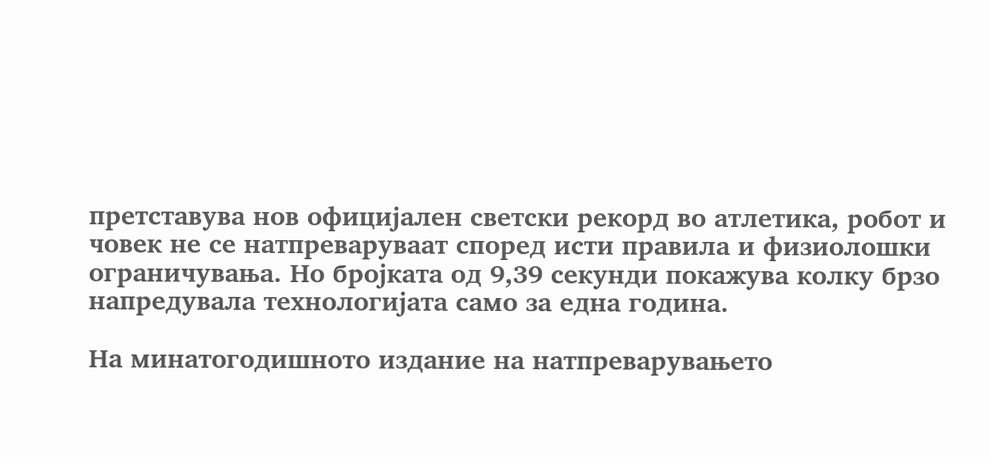претставува нов официјален светски рекорд во атлетика, робот и човек не се натпреваруваат според исти правила и физиолошки ограничувања. Но бројката од 9,39 секунди покажува колку брзо напредувала технологијата само за една година.

На минатогодишното издание на натпреварувањето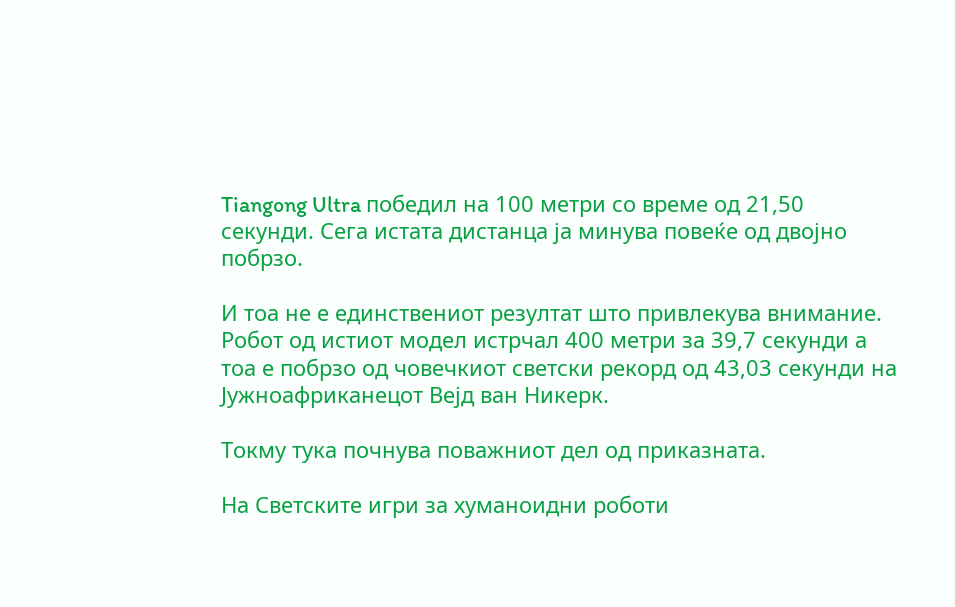Tiangong Ultra победил на 100 метри со време од 21,50 секунди. Сега истата дистанца ја минува повеќе од двојно побрзо.

И тоа не е единствениот резултат што привлекува внимание. Робот од истиот модел истрчал 400 метри за 39,7 секунди а тоа е побрзо од човечкиот светски рекорд од 43,03 секунди на Јужноафриканецот Вејд ван Никерк.

Токму тука почнува поважниот дел од приказната.

На Светските игри за хуманоидни роботи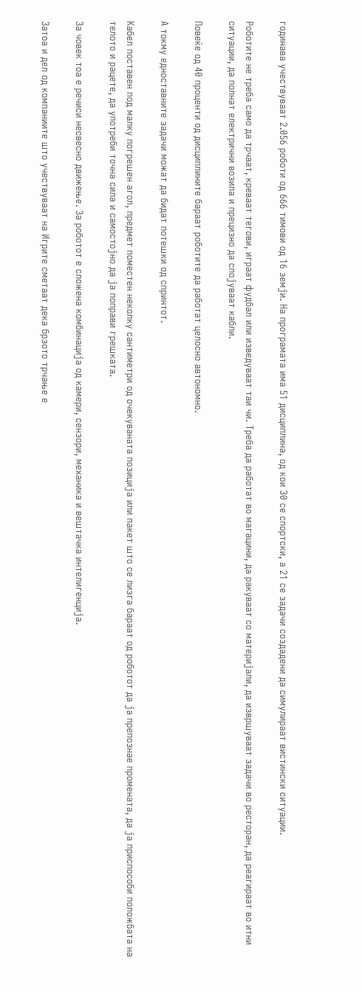годинава учествуваат 2.056 роботи од 666 тимови од 16 земји. На програмата има 51 дисциплина, од кои 30 се спортски, а 21 се задачи создадени да симулираат вистински ситуации.

Роботите не треба само да трчаат, креваат тегови, играат фудбал или изведуваат таи чи. Треба да работат во магацини, да ракуваат со материјали, да извршуваат задачи во ресторан, да реагираат во итни ситуации, да полнат електрични возила и прецизно да спојуваат кабли.

Повеќе од 40 проценти од дисциплините бараат роботите да работат целосно автономно.

А токму едноставните задачи можат да бидат потешки од спринтот.

Кабел поставен под малку погрешен агол, предмет поместен неколку сантиметри од очекуваната позиција или пакет што се лизга бараат од роботот да ја препознае промената, да ја приспособи положбата на телото и рацете, да употреби точна сила и самостојно да ја поправи грешката.

За човек тоа е речиси несвесно движење. За роботот е сложена комбинација од камери, сензори, механика и вештачка интелигенција.

Затоа и дел од компаниите што учествуваат на Игрите сметаат дека брзото трчање е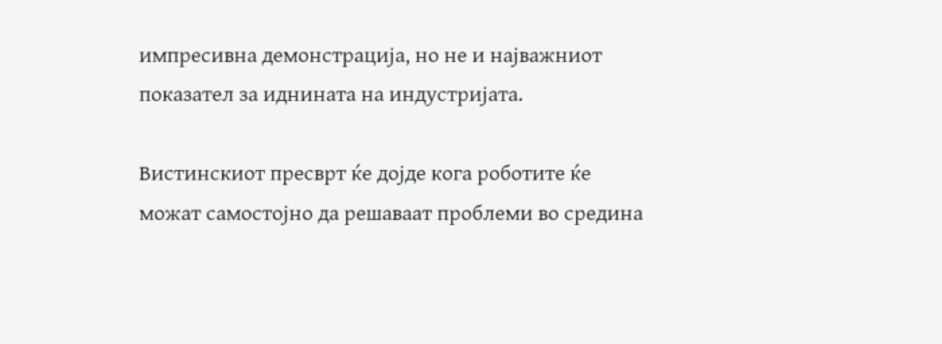импресивна демонстрација, но не и најважниот показател за иднината на индустријата.

Вистинскиот пресврт ќе дојде кога роботите ќе можат самостојно да решаваат проблеми во средина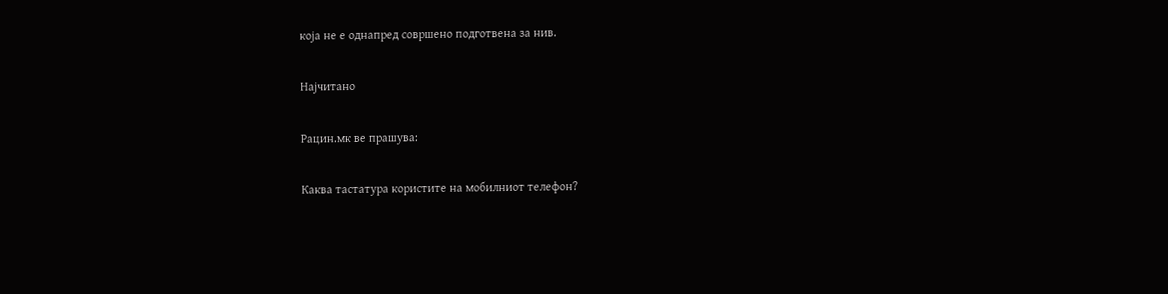која не е однапред совршено подготвена за нив.

Најчитано

Рацин.мк ве прашува:

Каква тастатура користите на мобилниот телефон?